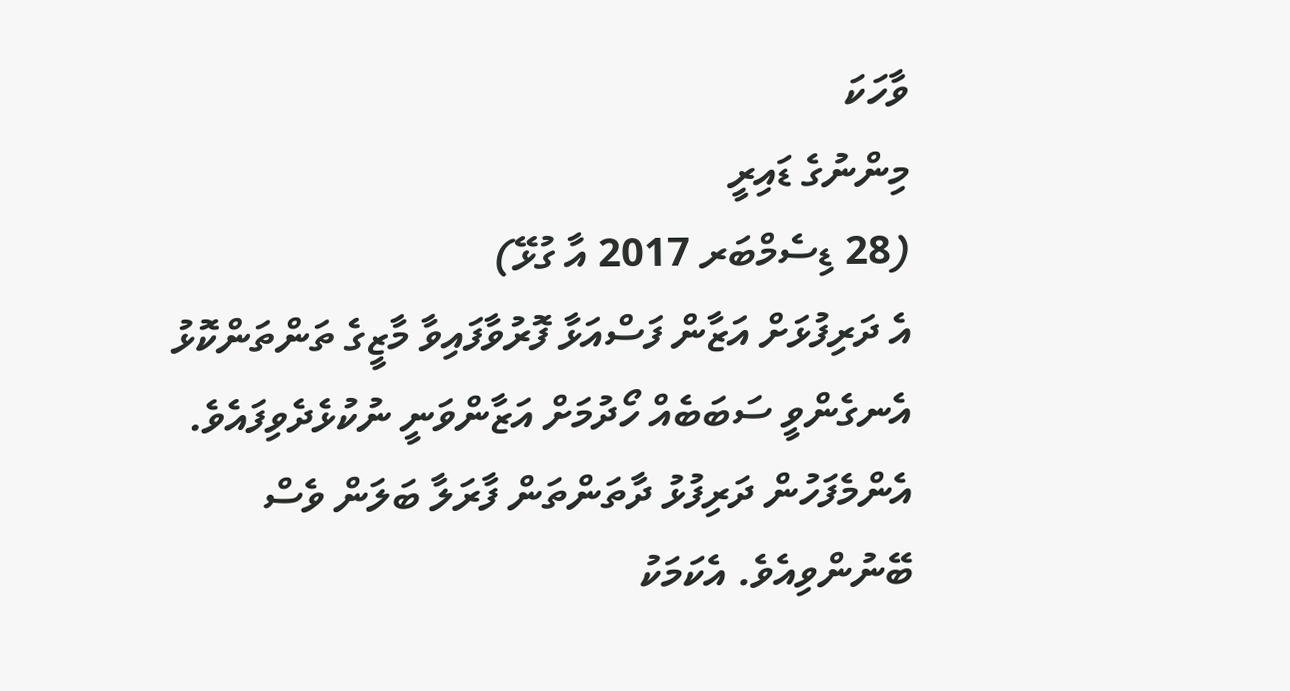ވާހަކަ
މިންނުގެ ޑައިރީ
(28 ޑިސެމްބަރ 2017 އާ ގުޅޭ)
އެ ދަރިފުޅަށް އަޒާން ފަސްއަޅާ ފޮރުވާފައިވާ މާޒީގެ ތަންތަންކޮޅު އެނގެންވީ ސަބަބެއް ހޯދުމަށް އަޒާންވަނީ ނުކުޅެދެވިފައެވެ. އެންމެފަހުން ދަރިފުޅު ދާތަންތަން ފާރަލާ ބަލަން ވެސް ބޭނުންވިއެވެ. އެކަމަކު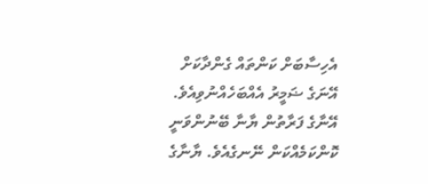އެހިސާބަށް ކަންތައް ގެންދާކަށް އޭނަގެ ޟަމީރު އެއްބަހެއްނުވިއެވެ. އޭނާގެ ފަރާތުން ޔާނާ ބޭނުންވަނީ ކޮންކަމެއްކަން ނޭނގެއެވެ. ޔާނާގެ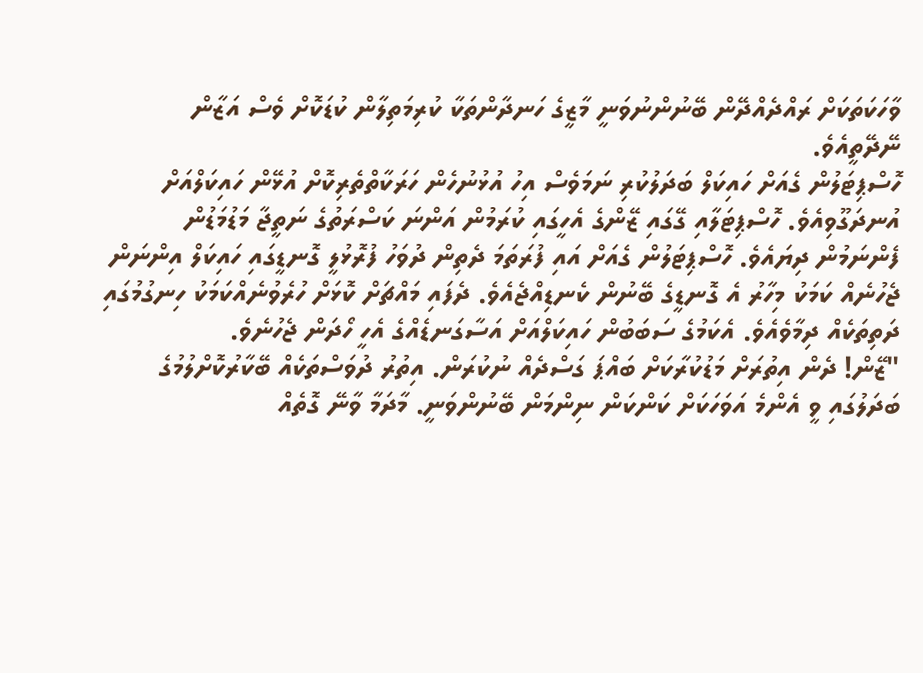ވާހަކަތަކަށް ރައްދެއްދޭން ބޭނުންނުވަނީ މާޒީގެ ހަނދާންތަކާ ކުރިމަތިލާން ކުޑަކޮށް ވެސް އަޒާން ނޭދޭތީއެވެ.
ހޮސްޕިޓަލުން ގެއަށް ހައިކަލް ބަދަލުކުރި ނަމަވެސް އިހު އުޅުނުހެން ހަރަކާތްތެރިކޮށް އުޅޭން ހައިކަލްއަށް އުނދަގޫވިއެވެ. ހޮސްޕިޓަލާއި ގޭގައި ޒޭންގެ އެހީގައި ކުރަމުން އަންނަ ކަސްރަތުގެ ނަތީޖާ މަޑުމަޑުން ފެންނަމުން ދިޔައެވެ. ހޮސްޕިޓަލުން ގެއަށް އައި ފުރަތަމަ ދެތިން ދުވަހު ފުރޮޅުލީ ގޮނޑީގައި ހައިކަލް އިންނަން ޖެހުނެއް ކަމަކު މިހާރު އެ ގޮނޑީގެ ބޭނުން ކެނޑިއްޖެއެވެ. ދެފައި މައްޗަށް ކޮޅަށް ހުރެވުނެއްކަމަކު ހިނގުމުގައި ދަތިތަކެއް ދިމާވެއެވެ. އެކަމުގެ ސަބަބުން ހައިކަލްއަށް އަސާގަނޑެއްގެ އެހީ ހޯދަން ޖެހުނެވެ.
"ޒޭން! ދެން އިތުރަށް މަޑުކުރާކަށް ބައްޕަ ގަސްދެއް ނުކުރަން. އިތުރު ދުވަސްތަކެއް ބޭކާރުކޮށްލުމުގެ ބަދަލުގައި ވީ އެންމެ އަވަހަކަށް ކަންކަން ނިންމަން ބޭނުންވަނީ. މާދަމާ ވާނޭ ގޮތެއް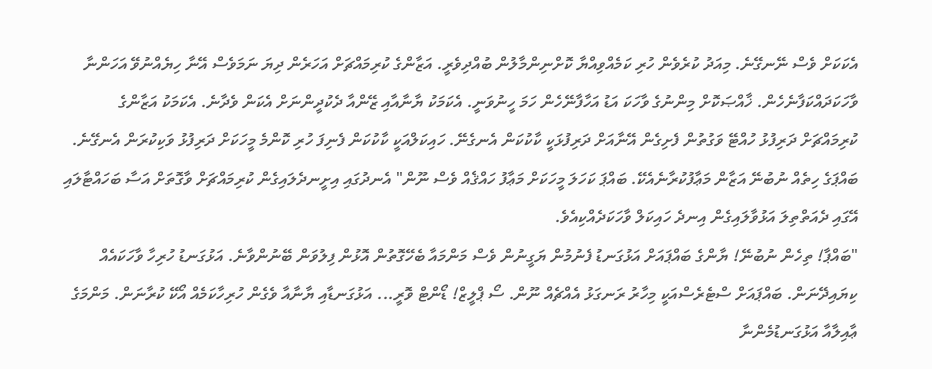އެކަކަށް ވެސް ނޭނގޭނެ. މިއަދު ކުރެވެން ހުރި ކަމެއްވިއްޔާ ކޮށްނިންމާލުން ބުއްދިވެރީ. އަޒާންގެ ކުރިމައްޗަށް އަހަރެން ދިޔަ ނަމަވެސް އޭނާ ހިޔެއްނުވޭ އަހަންނާ ވާހަކަދައްކަފާނެހެން. ޚާއްޞަކޮށް މިންނުގެ ވާހަކަ އަޑު އަހާފާނޭހެން ހަމަ ހީނުވަނީ. އެކަމަކު ޔާނާއާއި ޒޭންއާ ދެކުދީންނަށް އެކަން ވެދާނެ. އެކަމަކު އަޒާންގެ ކުރިމައްޗަށް ދަރިފުޅު ހުއްޓޭ ވަގުތުން ފެށިގެން އޭނާއަށް ދަރިފުޅަކީ ކާކުކަން އެނގެނޭ. ހައިކަލްއަކީ ކާކުކަން ފެނިފަ ހުރި ކޮންމެ މީހަކަށް ދަރިފުޅު ވަކިކުރަން އެނގޭނެ. ބައްޕަގެ ހިތެއް ނުބުނޭ އަޒާން މަޢާފުކުރާނެއެކޭ. ބައްޕަ ކަހަލަ މީހަކަށް މަޢާފު ހައްޤެއް ވެސް ނޫން" އެނދުގައި އިށީނދެލައިގެން ކުރިމައްޗަށް ވާގޮތަށް އަސާ ބަހައްޓާލައި އޭގައި ދެއަތްތިލަ އަޅުވާލައިގެން އިނދެ ހައިކަލް ވާހަކަދެއްކިއެވެ.
"ބައްޕާ! ތިހެން ނުބުނޭ! ޔާންގެ ބައްޕައަށް އަޅުގަނޑު ފެނުމުން ޔަގީނުން ވެސް މަންމައާ ބެހޭގޮތުން އޮޅުން ފިލުވަން ބޭނުންވާނެ. އަޅުގަނޑު ހުރިހާ ވާހަކައެއް ކިޔައިދޭނަން. ބައްޕައަށް ސްޓެރެސްއަކީ މިހާރު ރަނގަޅު އެއްޗެއް ނޫން. ސޯ ޕްލީޒް! ޑޯންޓް ވޮރީ... އަޅުގަނޑާއި ޔާނާއާ ވެގެން ހުރިހާކަމެއް އޯކޭ ކުރާނަން. މަންމަގެ ޢާއިލާއާ އަޅުގަނޑުމެންނާ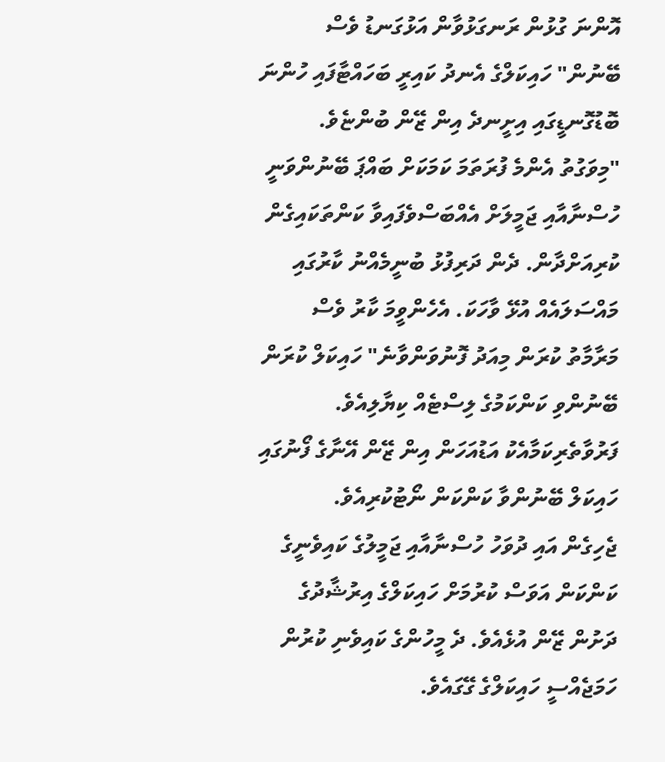އޮންނަ ގުޅުން ރަނގަޅުވާން އަޅުގަނޑު ވެސް ބޭނުން" ހައިކަލްގެ އެނދު ކައިރީ ބަހައްޓާފައި ހުންނަ ބޮޑުގޮނޑީގައި އިށީނދެ އިން ޒޭން ބުންޏެވެ.
"މިވަގުތު އެންމެ ފުރަތަމަ ކަމަކަށް ބައްޕަ ބޭނުންވަނީ ހުސްނާއާއި ޖަމީލަށް އެއްބަސްވެފައިވާ ކަންތަކައިގެން ކުރިއަށްދާން. ދެން ދަރިފުޅު ބުނީމެއްނު ކާރުގައި މައްސަލައެއް އުޅޭ ވާހަކަ. އެހެންވީމަ ކާރު ވެސް މަރާމާތު ކުރަން މިއަދު ފޮނުވަންވާނެ" ހައިކަލް ކުރަން ބޭނުންވި ކަންކަމުގެ ލިސްޓެއް ކިޔާލިއެވެ. ފަރުވާތެރިކަމާއެކު އަޑުއަހަން އިން ޒޭން އޭނާގެ ފޯނުގައި ހައިކަލް ބޭނުންވާ ކަންކަން ނޯޓުކުރިއެވެ.
ޖެހިގެން އައި ދުވަހު ހުސްނާއާއި ޖަމީލުގެ ކައިވެނީގެ ކަންކަން އަވަސް ކުރުމަށް ހައިކަލްގެ އިރުޝާދުގެ ދަށުން ޒޭން އުޅެއެވެ. ދެ މީހުންގެ ކައިވެނި ކުރުން ހަމަޖެއްސީ ހައިކަލްގެ ގޭގައެވެ.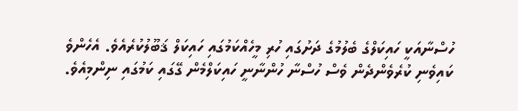ހުސްނާއަކީ ހައިކަލްގެ ބެލުމުގެ ދަށުގައި ހުރި މީހެއްކަމުގައި ހައިކަލް ޤަބޫލުކުރެއެވެ. އެހެންވެ ކައިވެނި ކުރެވެންދެން ވެސް ހުސްނާ ހުންނާނީ ހައިކަލްމެން ގޭގައި ކަމުގައި ނިންމިއެވެ.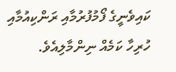ކައިވެނީގެ ފޯމުފުރުމާއި ރަންކިއުމާއި ހުރިހާ ކަމެއް ނިންމާލިއެވެ.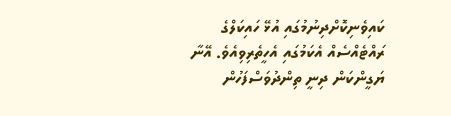ކައިވެނިކޮށްދިނުމުގައި އުޅޭ ހައިކަލްގެ ރައްޓެއްސެއް އެކަމުގައި އެހީތެރިވިއެވެ. އޭނާ ޔަގީންކަން ދިނީ ތިންދުވަސްފަހުން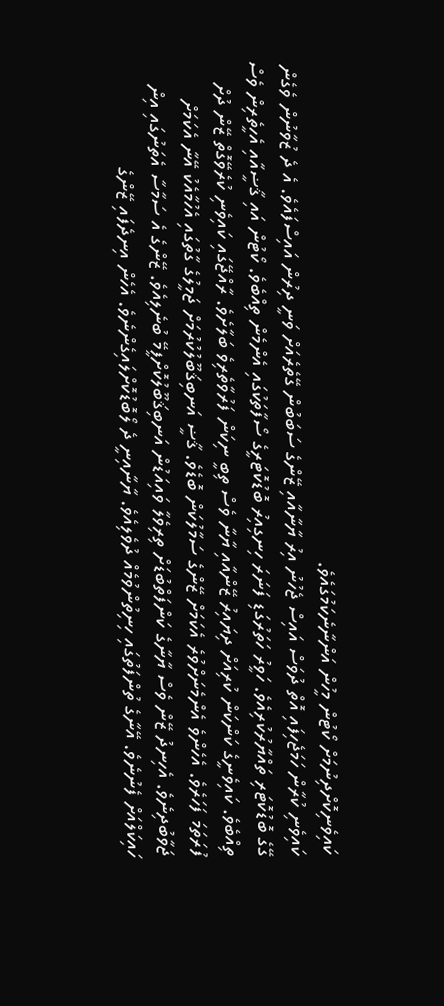ކައިވެނިކޮށްދިނުމަށް ކޯޓުން މީހުން އަންނާނެކަމުގައެވެ.
ކައިވެނި ކުރާން ހަމަޖެހިފައި އޮތް ދުވަސް އައިސް ޖެހުނު އިރު ޔާނާއާއި ޒޭންގެ ސަބަބުން ގޭތެރެއަށް ވަނީ ދިރުން އައިސްފައެވެ. އެ ދެ ޒުވާނުން ވެގެން ގޭގެ ބޮޑުކޮޓަރި ތައްޔާރުކުރިއެވެ. ހަވީރު ހަތަރުގަޑި ފަނަރަ ހިނގިއިރު ބޮޑުކޮޓަރީގެ ސޯފާތަކުގައި އެންމެން ތިއްބެވެ. ކޯޓުން އައި ޤާޟީއާއި އެހީތެރިން ވެސް ތިއްބެވެ. ކައިވެނީގެ ކަންކަން ކުރިއަށް ދިޔައިރު ޒޭންއާއި ޔާނާ ވެސް ތިބީ ނިކަން ފަރުވާތެރިވެ ބަލާށެވެ. ރާއްޖޭގައި ކައިވެނި ކުރެވޭގޮތް ޒޭން ދުށް ފުރަތަމަ ފަހަރެވެ. އެހެންވެ އެންމެނަށްވުރެ އެކަމަށް ޒޭންގެ ސަމާލުކަން ބޮޑެވެ. ޤާޟީ އަނބިޤަބޫލުކުރުމަށް ޖަމީލުގެ ގާތުގައި އެހުމާއެކު އޭނާ އެކަމަށް ޖަވާބުދިނެވެ. އެހިނދު ޒޭން ވެސް ޔާނާގެ ކަންފަތްބުޑަށް ތިރިވެލާ ވައިއަޑުން އަނބިޤަބޫލުކޮށްފީމޭ ބުނެލިއެވެ. ޒޭންގެ އެ ސަމާސާ އެތަނުގައި އިން ހައިކަލްއަށް ފެނުނެވެ. އޭނާގެ ތުންފަތުގައި ހިނިތުންވުމެއް ދުވެލިއެވެ. ޔާނާއިނީ ދެ ލޯބޮޑުކޮށްލައިގެންނެވެ. އެހެން އިނދެފައި ޒޭންގެ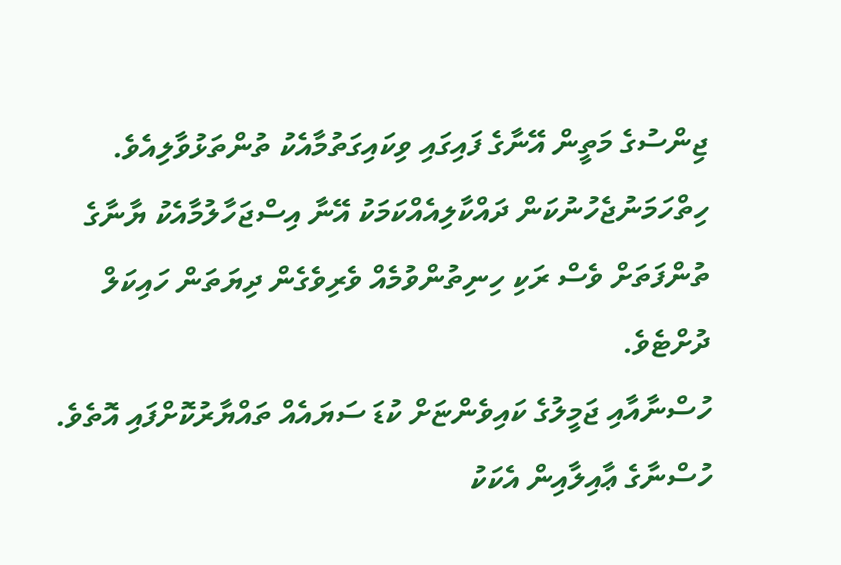ޖިންސުގެ މަތީން އޭނާގެ ފައިގައި ވިކައިގަތުމާއެކު ތުންތަޅުވާލިއެވެ. ހިތްހަމަނުޖެހުނުކަން ދައްކާލިއެއްކަމަކު އޭނާ އިސްޖަހާލުމާއެކު ޔާނާގެ ތުންފަތަށް ވެސް ރަކި ހިނިތުންވުމެއް ވެރިވެގެން ދިޔަތަން ހައިކަލް ދުށްޓެވެ.
ހުސްނާއާއި ޖަމީލުގެ ކައިވެންޏަށް ކުޑަ ސަޔައެއް ތައްޔާރުކޮށްފައި އޮތެވެ. ހުސްނާގެ ޢާއިލާއިން އެކަކު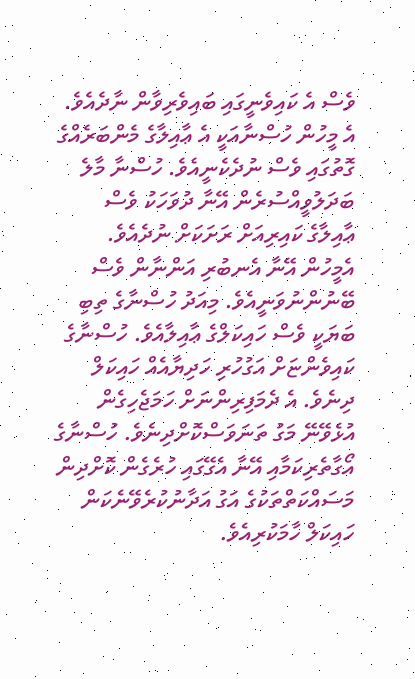ވެސް އެ ކައިވެނީގައި ބައިވެރިވާން ނާދެއެވެ. އެ މީހުން ހުސްނާއަކީ އެ ޢާއިލާގެ މެންބަރެއްގެ ގޮތުގައި ވެސް ނުދެކެނީއެވެ. ހުސްނާ މާލެ ބަދަލުވީއްސުރެން އޭނާ ދުވަހަކު ވެސް ޢާއިލާގެ ކައިރިއަށް ރަށަކަށް ނުދެއެވެ. އެމީހުން އޭނާ އެނބުރި އަންނާން ވެސް ބޭނުންނުވަނީއެވެ. މިއަދު ހުސްނާގެ ތިބި ބަޔަކީ ވެސް ހައިކަލްގެ ޢާއިލާއެވެ. ހުސްނާގެ ކައިވެންޏަށް އަގުހުރި ހަދިޔާއެއް ހައިކަލް ދިނެވެ. އެ ދެމަފިރިންނަށް ހަމަޖެހިގެން އުޅެވޭނޭ މަގު ތަނަވަސްކޮށްދިނެވެ. ހުސްނާގެ އޯގާތެރިކަމާއި އޭނާ އެގޭގައި ހުރެގެން ކޮށްދިން މަސައްކަތްތަކުގެ އަގު އަދާނުކުރެވޭނެކަން ހައިކަލް ހާމަކުރިއެވެ.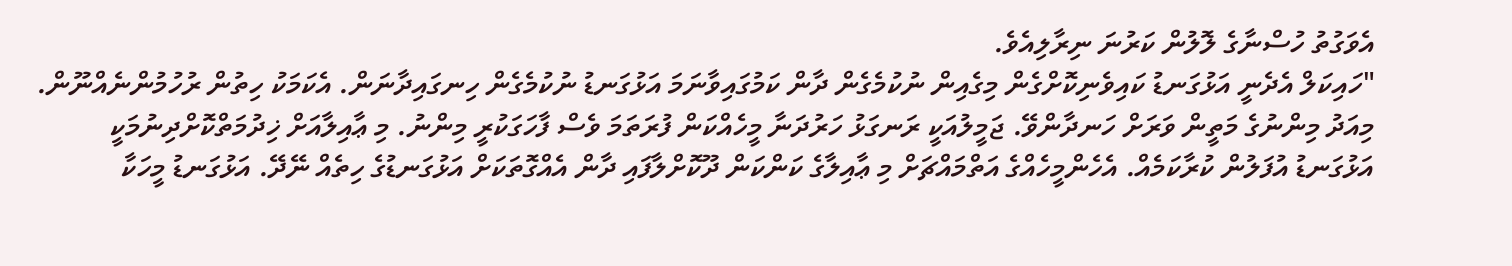އެވަގުތު ހުސްނާގެ ލޮލުން ކަރުނަ ނިރާލިއެވެ.
"ހައިކަލް އެދެނީ އަޅުގަނޑު ކައިވެނިކޮށްގެން މިގެއިން ނުކުމެގެން ދާން ކަމުގައިވާނަމަ އަޅުގަނޑު ނުކުމެގެން ހިނގައިދާނަން. އެކަމަކު ހިތުން ރުހުމުންނެއްނޫން. މިއަދު މިންނުގެ މަތީން ވަރަށް ހަނދާންވޭ. ޖަމީލުއަކީ ރަނގަޅު ހަރުދަނާ މީހެއްކަން ފުރަތަމަ ވެސް ފާހަގަކުރީ މިންނު. މި ޢާއިލާއަށް ޚިދުމަތްކޮށްދިނުމަކީ އަޅުގަނޑު އުފަލުން ކުރާކަމެއް. އެހެންމީހެއްގެ އަތްމައްޗަށް މި ޢާއިލާގެ ކަންކަން ދޫކޮށްލާފައި ދާން އެއްގޮތަކަށް އަޅުގަނޑުގެ ހިތެއް ނޭދޭ. އަޅުގަނޑު މީހަކާ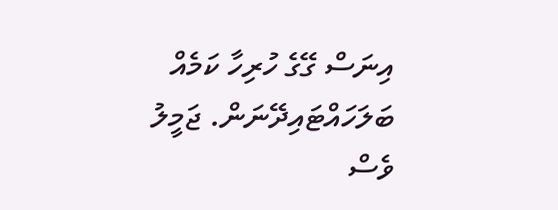އިނަސް ގޭގެ ހުރިހާ ކަމެއް ބަލަހައްޓައިދޭނަން. ޖަމީލު ވެސް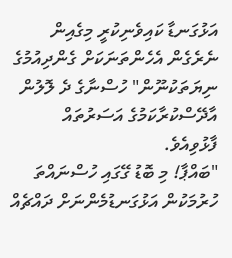އަޅުގަނޑާ ކައިވެނިކުރީ މިގެއިން ނެރެގެން އެހެންތަނަކަށް ގެންދިއުމުގެ ނިޔަތަކުނޫން" ހުސްނާގެ ދެ ލޮލުން އާދޭސްކުރާކަމުގެ އަސަރުތައް ފާޅުވިއެވެ.
"ބައްޕާ! މި ބޮޑު ގޭގައި ހުސްނައްތަ ހުރުމަކުން އަޅުގަނޑުމެންނަށް ދައްޗެއް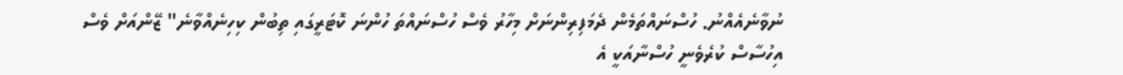ނުވާނެއެއްނު. ހުސްނައްތަމެން ދެމަފިރިންނަށް މިހާރު ވެސް ހުސްނައްތަ ހުންނަ ކޮޓަރީގައި ތިބުން ކިހިނެއްވާނެ" ޒޭންއަށް ވެސް އިހުސާސް ކުރެވެނީ ހުސްނާއަކީ އެ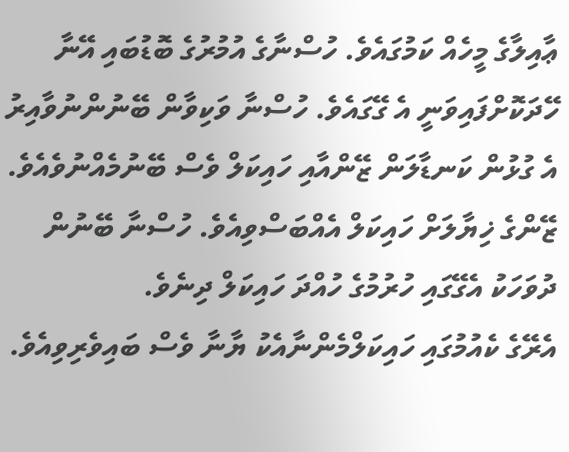ޢާއިލާގެ މީހެއް ކަމުގައެވެ. ހުސްނާގެ އުމުރުގެ ބޮޑުބައި އޭނާ ހޭދަކޮށްފައިވަނީ އެ ގޭގައެވެ. ހުސްނާ ވަކިވާން ބޭނުންނުވާއިރު އެ ގުޅުން ކަނޑާލަން ޒޭންއާއި ހައިކަލް ވެސް ބޭނުމެއްނުވެއެވެ. ޒޭންގެ ޚިޔާލަށް ހައިކަލް އެއްބަސްވިއެވެ. ހުސްނާ ބޭނުން ދުވަހަކު އެގޭގައި ހުރުމުގެ ހުއްދަ ހައިކަލް ދިނެވެ.
އެރޭގެ ކެއުމުގައި ހައިކަލްމެންނާއެކު ޔާނާ ވެސް ބައިވެރިވިއެވެ.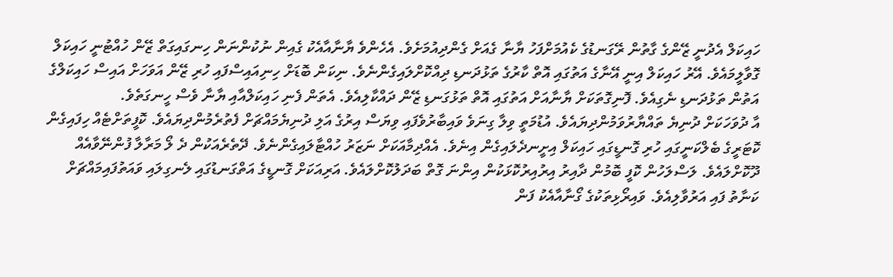ހައިކަލް އެދުނީ ޒޭންގެ ގާތުން ރޭގަނޑުގެ ކެއުމަށްފަހު ޔާނާ ގެއަށް ގެންދިއުމަށެވެ. އެހެންވެ ޔާނާއާއެކު ގެއިން ނުކުންނަން ހިނގައިގަތް ޒޭން ހުއްޓުނީ ހައިކަލް ގޮވާލީމައެވެ. އޭރު ހައިކަލް އިނީ އޭނާގެ އަތުގައި އޮތް ކާރުގެ ތަޅުދަނޑި ދިއްކޮށްލައިގެންނެވެ. ނިކަން ބޮޑަށް ހިނިއައިސްފައި ހުރި ޒޭން އަވަހަށް އައިސް ހައިކަލްގެ އަތުން ތަޅުދަނޑި ނެގިއެވެ. ފޮނިގޮތަކަށް ޔާނާއަށް އަތުގައި އޮތް ތަޅުގަނޑި ޒޭން ދައްކާލިއެވެ. އެތަން ފެނި ހައިކަލްއާއި ޔާނާ ވެސް ހީނގަތެވެ.
އާ ދުވަހަކަށް ދުނިޔެ ތައްޔާރުވަމުންދިޔައެވެ. އުޑުމަތީ ވިލާ ގިނަވެ ވައިބާރުވެފައި ވިޔަސް އިރުގެ އަލި ދުނިޔެމައްޗަށް ފެތުރެމުންދިޔައެވެ. ކޮފީތަށްޓެއް ހިފައިގެން ކޮޓަރީގެ ބެލްކަނީގައި ހުރި ގޮނޑީގައި ހައިކަލް އިށީނދެލައިގެން އިނެވެ. އެއްދިމާއަކަށް ނަޒަރު ހުއްޓާލައިގެންނެވެ. ދޭތެރެއަކުން ދެ ލޯ މަރާލާ ފުންނޭވާއެއް ދޫކޮށްލައެވެ. ލަސްލަހުން ކޮފީ ބޮމުން ދާއިރު އިރުއިރުކޮޅަކުން އިންނަ ގޮތް ބަދަލުކޮށްލައެވެ. އަރިއަކަށް ގޮނޑީގެ އަތްގަނޑުގައި ލެނގިލައި ވައަތުފައިމައްޗަށް ކަނާތު ފައި އަރުވާލިއެވެ. ވައިރޯޅިތަކުގެ ގޯނާއާއެކު ފަން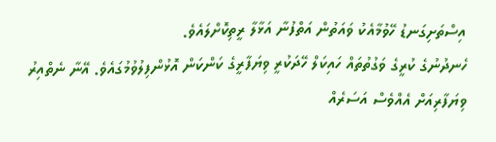އިސްތަށިގަނޑު ހޭވުމާއެކު ވައަތުން އަތްފުނާ އަޅާލާ ރީތިކޮށްލައެވެ.
ހެނދުނުގެ ކުރީގެ ވަގުތުތައް ހައިކަލް ހޭދަކުރީ ވިޔަފާރީގެ ކަންކަން އޮޅުންފިލުވުމުގައެވެ. އޭނާ ނެތްއިރު ވިޔަފާރިއަށް އެއްވެސް އަސަރެއް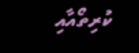ކުރިތޯއާއި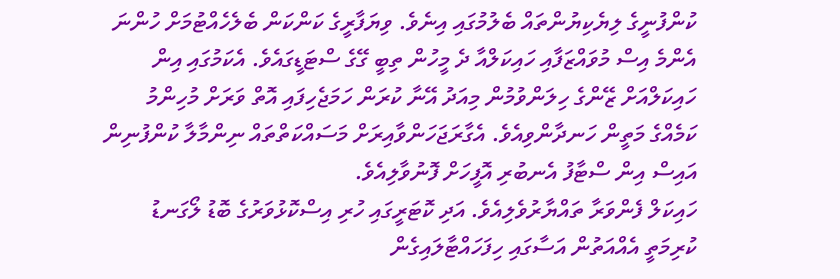ކުންފުނީގެ ލިޔެކިޔުންތައް ބެލުމުގައި އިނެވެ. ވިޔަފާރީގެ ކަންކަން ބެލެހެއްޓުމަށް ހުންނަ އެންމެ އިސް މުވައްޒަފާއި ހައިކަލްއާ ދެ މީހުން ތިބީ ގޭގެ ސްޓަޑީގައެވެ. އެކަމުގައި އިން ހައިކަލްއަށް ޒޭންގެ ހިލަންވުމުން މިއަދު އޭނާ ކުރަން ހަމަޖެހިފައި އޮތް ވަރަށް މުހިންމު ކަމެއްގެ މަތީން ހަނދާންވިއެވެ. އެގާރަޖަހަންވާއިރަށް މަސައްކަތްތައް ނިންމާލާ ކުންފުނިން އައިސް އިން ސްޓާފު އެނބުރި އޮފީހަށް ފޮނުވާލިއެވެ.
ހައިކަލް ފެންވަރާ ތައްޔާރުވެލިއެވެ. އަދި ކޮޓަރީގައި ހުރި އިސްކޮޅުވަރުގެ ބޮޑު ލޯގަނޑު ކުރިމަތީ އެއްއަތުން އަސާގައި ހިފަހައްޓާލައިގެން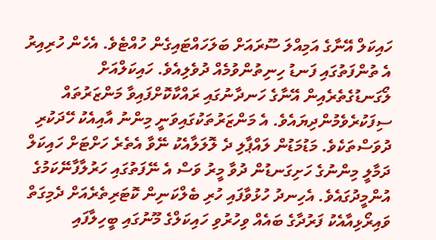ހައިކަލް އޭނާގެ އަމިއްލަ ސޫރައަށް ބަލަހައްޓައިގެން ހުއްޓެވެ. އެހެން ހުރިއިރު އެ ތުންފަތުގައި ފަނޑު ހިނިތުންވުމެއް ދުވެލިއެވެ. ހައިކަލްއަށް ލޯގަނޑުގެތެރެއިން އޭނާގެ ހަނދާނުގައި ރައްކާކޮށްފައިވާ މަންޒަރުތައް ސިފަކުރެވެމުންދިޔައެވެ. އެ މަންޒަރުތަކުގައިވަނީ މިންނު އާއިއެކު ހޭދަކުރި ދުވަސްތަކެވެ. މަޑުމަޑުން ލައްޕާލި ދެ ލޮލަލާއެކު ނޭވާ އެތެރެ ހަށްޓަށް ހައިކަލް ދަމާލީ މިންނުގެ ހަށިގަނޑުން ދުވާ މީރު ވަސް އެ ނޭފަތުގައި ހަރުލާފާނޭކަމުގެ އުންމީދުގައެވެ. އެހިނދު ހުޅުވާފައި ހުރި ބެލްކަނިން ކޮޓަރިތެރެއަށް ދެމިގަތް ވައިރޯޅިއާއެކު ފަރުދާގެ ބައެއް ވިހުރުވި ހައިކަލްގެ މޫނުގައި ބީހިލާފައި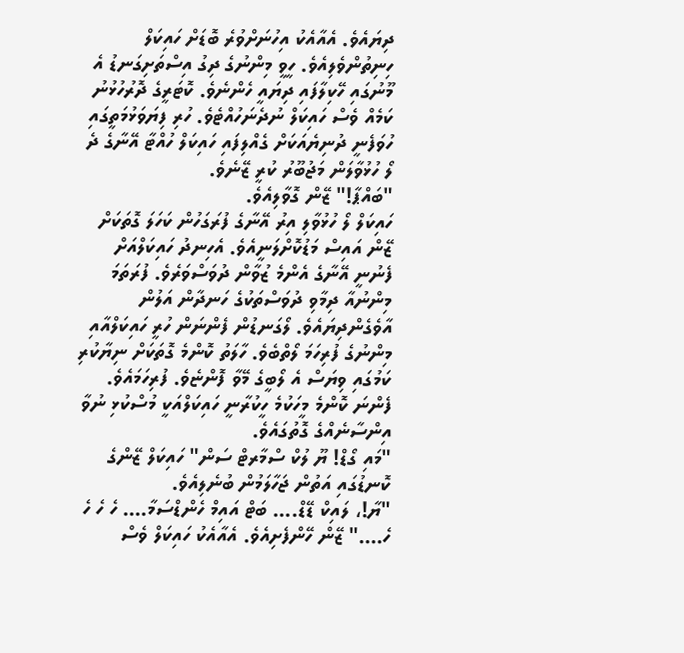ދިޔައެވެ. އެއާއެކު އިހުނަށްވުރެ ބޮޑަށް ހައިކަލް ހިނިތުންވެލިއެވެ. ހީވީ މިންނުގެ ދިގު އިސްތަށިގަނޑު އެ މޫނުގައި ހޭކިލާފައި ދިޔައީ ހެންނެވެ. ކޮޓަރީގެ ދޮރުހުޅުނު ކަމެއް ވެސް ހައިކަލް ނުދެނަހުއްޓެވެ. ހުރި ފިޔަވަޅުމަތީގައި ހުވަފެނީ ދުނިޔެއަކަށް ގެއްލިފައި ހައިކަލް ހުއްޓާ އޭނާގެ ދެ ލޯ ހުޅުވާލަން މަޖުބޫރު ކުރީ ޒޭނެވެ.
"ބައްޕާ!" ޒޭން ގޮވާލިއެވެ.
ހައިކަލް ލޯ ހުޅުވާލި އިރު އޭނާގެ ފުރަގަހުން ކަހަލަ ގޮތަކަށް ޒޭން އައިސް މަޑުކޮށްލަނީއެވެ. އެހިނދު ހައިކަލްއަށް ފެނުނީ އޭނާގެ އެންމެ ޒުވާން ދުވަސްވަރެވެ. ފުރަތަމަ މިންނުއާ ދިމާވި ދުވަސްތަކުގެ ހަނދާން އަލުން އާވެގެންދިޔައެވެ. ލޯގަނޑުން ފެންނަން ހުރީ ހައިކަލްއާއި މިންނުގެ ފުރިހަމަ ލޯތްބެވެ. ހާލަތު ކޮންމެ ގޮތަކަށް ނިޔާކުރި ކަމުގައި ވިޔަސް އެ ލޯބީގެ މޭވާ ފޮންޏެވެ. ފުރިހަމައެވެ. ފެންނަ ކޮންމެ މީހަކުމެ ހީކުރާނީ ހައިކަލްއަކީ މުސްކުޅި ނުވާ އިންސާނެއްގެ ގޮތުގައެވެ.
"މައި ގޯޑް! ޔޫ ލުކް ސްމާރޓް ސަން" ހައިކަލް ޒޭންގެ ކޮނޑުގައި އަތުން ޖަހާލަމުން ބުނެލިއެވެ.
"ޔާ!، ލައިކް ޑޭޑް.... ބަޓް އައިމް ހެންޑްސަމާ.... ހެ ހެ ހެ ހެ...." ޒޭން ހޭންފެށިއެވެ. އެއާއެކު ހައިކަލް ވެސް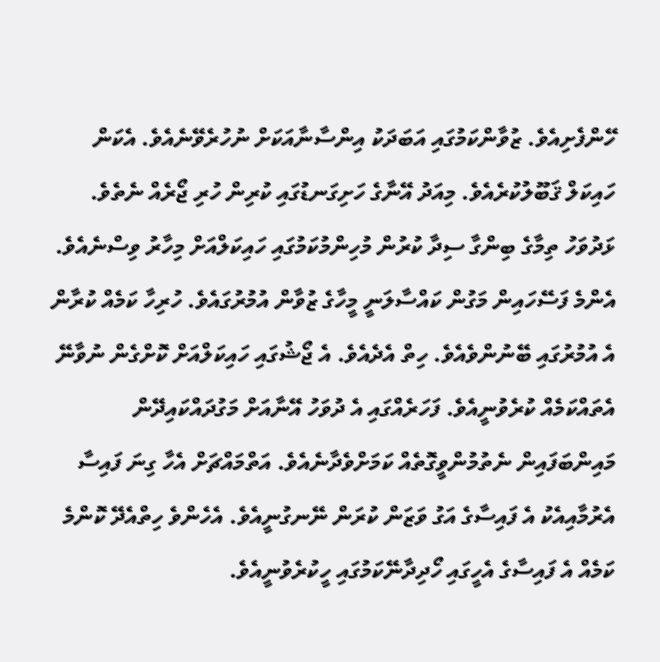ހޭންފެށިއެވެ. ޒުވާންކަމުގައި އަބަދަކު އިންސާނާއަކަށް ނުހުރެވޭނެއެވެ. އެކަން ހައިކަލް ޤަބޫލުކުރެއެވެ. މިއަދު އޭނާގެ ހަށިގަނޑުގައި ކުރިން ހުރި ޖޯރެއް ނެތެވެ. ޅަދުވަހު ތިމާގެ ބިންގާ ސިދާ ކުރުން މުހިންމުކަމުގައި ހައިކަލްއަށް މިހާރު ވިސްނެއެވެ. އެންމެ ފަސޭހައިން މަގުން ކައްސާލަނީ މީހާގެ ޒުވާން އުމުރުގައެވެ. ހުރިހާ ކަމެއް ކުރާން އެ އުމުރުގައި ބޭނުންވެއެވެ. ހިތް އެދެއެވެ. އެ ޖޯޝުގައި ހައިކަލްއަށް ކޮށްގެން ނުވާނޭ އެތައްކަމެއް ކުރެވުނީއެވެ. ފަހަރެއްގައި އެ ދުވަހު އޭނާއަށް މަގުދައްކައިދޭން މައިންބަފައިން ނެތުމުންވީގޮތެއް ކަމަށްވެދާނެއެވެ. އަތްމައްޗަށް އެހާ ގިނަ ފައިސާ އެރުމާއިއެކު އެ ފައިސާގެ އަގު ވަޒަން ކުރަން ނޭނގުނީއެވެ. އެހެންވެ ހިތްއެދޭ ކޮންމެ ކަމެއް އެ ފައިސާގެ އެހީގައި ހޯދިދާނޭކަމުގައި ހީކުރެވުނީއެވެ.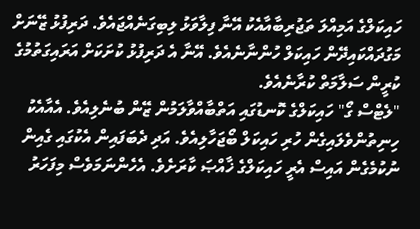ހައިކަލްގެ އަމިއްލަ ތަޖުރިބާއާއެކު އޭނާ ފިލާވަޅު ލިބިގަނެއްޖައެވެ. ދަރިފުޅު ޒޭނަށް މަގުދައްކައިދޭން ހައިކަލް ހުންނާނެއެވެ. އޭނާ އެ ދަރިފުޅު ކުށަކަށް އަރައިގަތުމުގެ ކުރީން ސަލާމަތް ކުރާނެއެވެ.
"ލެޓްސް ގޯ" ހައިކަލްގެ ކޮނޑުގައި އަތްބާއްވާލަމުން ޒޭން ބުނެލިއެވެ. އެއާއެކު ހިނިތުންވެލައިގެން ހުރި ހައިކަލް ބޯޖަހާލިއެވެ. އަދި ދެބަފައިން އެކުގައި ގެއިން ނުކުމެގެން އައިސް އެރީ ހައިކަލްގެ ޚާއްޞަ ކާރަށެވެ. އެހެންނަމަވެސް މިފަހަރު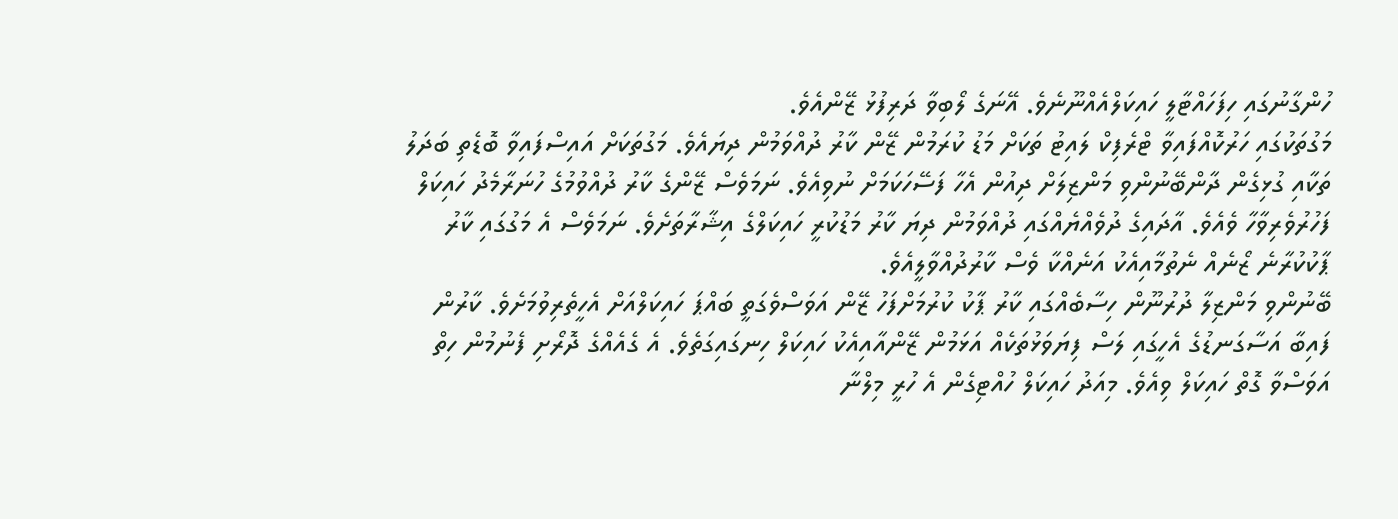ހުންގާނުގައި ހިފަހައްޓާލީ ހައިކަލްއެއްނޫނެވެ. އޭނަގެ ލޯބިވާ ދަރިފުޅު ޒޭންއެވެ.
މަގުތަކުގައި ހަރުކޮއްފައިވާ ޓްރެފިކް ލައިޓު ތަކަށް މަޑު ކުރަމުން ޒޭން ކާރު ދުއްވަމުން ދިޔައެވެ. މަގުތަކަށް އައިސްފައިވާ ބޮޑެތި ބަދަލު ތަކާއި ގުޅިގެން ދާންބޭނުންވި މަންޒިލަށް ދިއުން އެހާ ފަސޭހަކަމަށް ނުވިއެވެ. ނަމަވެސް ޒޭންގެ ކާރު ދުއްވުމުގެ ހުނަރާމެދު ހައިކަލް ފަހުރުވެރިވާހާ ވެއެވެ. އާދައިގެ ދުވެއްޔެއްގައި ދުއްވަމުން ދިޔަ ކާރު މަޑުކުރީ ހައިކަލްގެ އިޝާރާތަށެވެ. ނަމަވެސް އެ މަގުގައި ކާރު ޕާކުކުރާނެ ޒޯނެއް ނެތުމާއިއެކު އަނެއްކާ ވެސް ކާރުދުއްވާލީއެވެ.
ބޭނުންވި މަންޒިލާ ދުރުނޫން ހިސާބެއްގައި ކާރު ޕާކު ކުރުމަށްފަހު ޒޭން އަވަސްވެގަތީ ބައްޕަ ހައިކަލްއަށް އެހީތެރިވުމަށެވެ. ކާރުން ފައިބާ އަސާގަނޑުގެ އެހީގައި ލަސް ފިޔަވަޅުތަކެއް އަޅަމުން ޒޭންއާއިއެކު ހައިކަލް ހިނގައިގަތެވެ. އެ ގެއެއްގެ ދޮރޯށި ފެނުމުން ހިތް އަވަސްވާ ގޮތް ހައިކަލް ވިއެވެ. މިއަދު ހައިކަލް ހުއްޓިގެން އެ ހުރީ މިލްނާ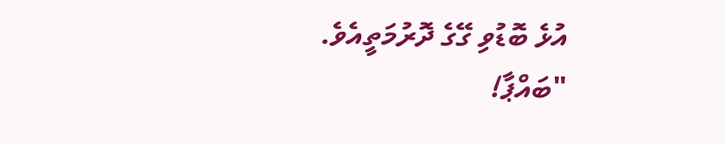އުޅެ ބޮޑުވި ގޭގެ ދޮރުމަތީއެވެ.
"ބައްޕާ!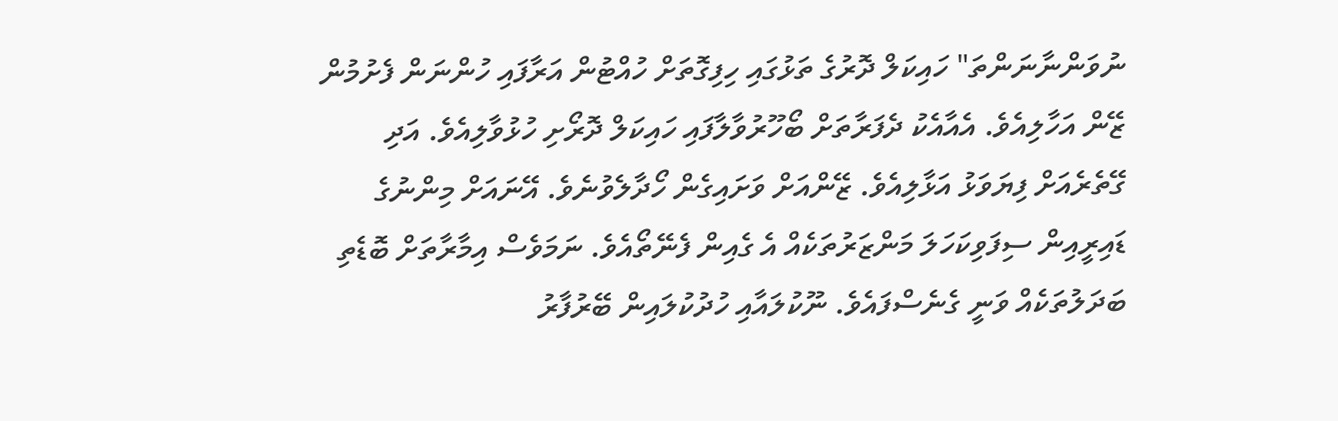ނުވަންނާނަންތަ" ހައިކަލް ދޮރުގެ ތަޅުގައި ހިފިގޮތަށް ހުއްޓުން އަރާފައި ހުންނަން ފެށުމުން ޒޭން އަހާލިއެވެ. އެއާއެކު ދެފަރާތަށް ބޯހޫރުވާލާފައި ހައިކަލް ދޮރޯށި ހުޅުވާލިއެވެ. އަދި ގޭތެރެއަށް ފިޔަވަޅު އަޅާލިއެވެ. ޒޭންއަށް ވަށައިގެން ހޯދާލެވުނެވެ. އޭނައަށް މިންނުގެ ޑައިރީއިން ސިފަވިކަހަލަ މަންޒަރުތަކެއް އެ ގެއިން ފެނޭތޯއެވެ. ނަމަވެސް އިމާރާތަށް ބޮޑެތި ބަދަލުތަކެއް ވަނީ ގެނެސްފައެވެ. ނޫކުލައާއި ހުދުކުލައިން ބޭރުފާރު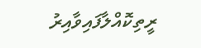ރީތިކޮއްލާފައިވާއިރު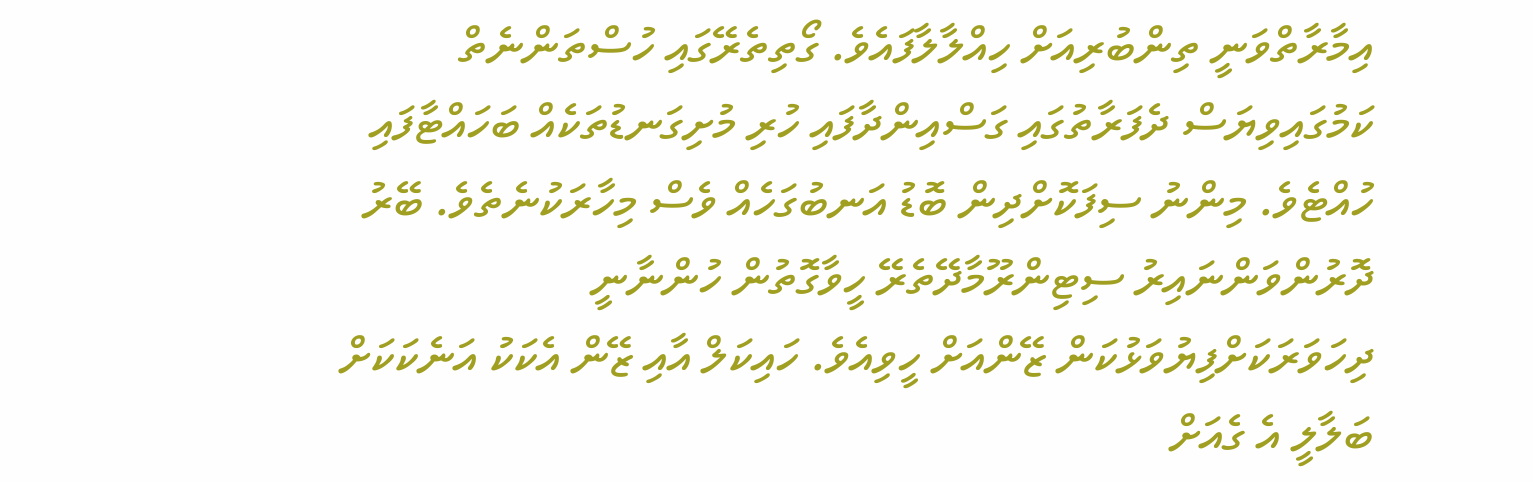އިމާރާތްވަނީ ތިންބުރިއަށް ހިއްލާލާފައެވެ. ގޯތިތެރޭގައި ހުސްތަންނެތް ކަމުގައިވިޔަސް ދެފަރާތުގައި ގަސްއިންދާފައި ހުރި މުށިގަނޑުތަކެއް ބަހައްޓާފައި ހުއްޓެވެ. މިންނު ސިފަކޮށްދިން ބޮޑު އަނބުގަހެއް ވެސް މިހާރަކުނެތެވެ. ބޭރު ދޮރުންވަންނައިރު ސިޓިންރޫމާދޭތެރޭ ހީވާގޮތުން ހުންނާނީ ދިހަވަރަކަށްފިޔުވަޅުކަން ޒޭންއަށް ހީވިއެވެ. ހައިކަލް އާއި ޒޭން އެކަކު އަނެކަކަށް ބަލާލީ އެ ގެއަށް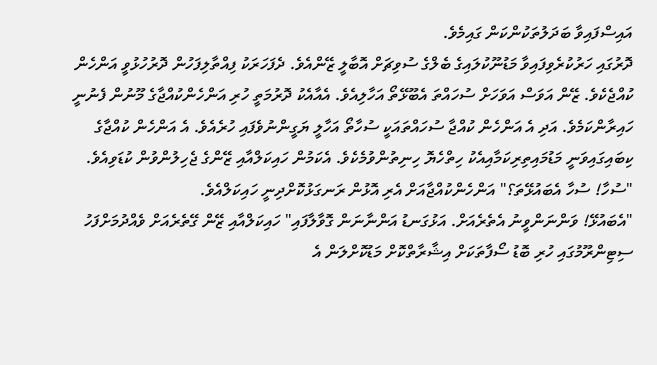އައިސްފައިވާ ބަދަލުތަކުންކަން ގައިމެވެ.
ދޮރުގައި ހަރުކުރެވިފައިވާ މަޑުނޫކުލައިގެ ބެލްގެ ސުވިޗަށް އޮބާލީ ޒޭންއެވެ. ދެފަހަރަކު ފިއްތާލިފަހުން ދޮރުހުޅުވީ އަންހެން ކުއްޖެކެވެ. ޒޭން އަވަސް އަވަހަށް ސުހައްތަ އެބޫޅޭތޯ އަހާލިއެވެ. އެއާއެކު ދޮރުމަތީ ހުރި އަންހެންކުއްޖާގެ މޫނުން ފެނުނީ ހައިރާންކަމެވެ. އަދި އެ އަންހެން ކުއްޖާ ސުހައްތައަކީ ސުހާތޯ އަހާލީ ޔަގީންނުވެފައި ހުރެއެވެ. އެ އަންހެން ކުއްޖާގެ ކިބައިގައިވަނީ މަޑުމައިތިރިކަމާއިއެކު ހިތްހެޔޮ ހިނިތުންވުމެކެވެ. އެކަމުން ހައިކަލްއާއި ޒޭންގެ ޖެހިލުންވުން ކުޑަވިއެވެ.
"ސުހާ! ސުހާ އެބައުޅޭތަ؟" އަންހެންކުއްޖާއަށް އެރި އޮޅުން ރަނގަޅުކޮށްދިނީ ހައިކަލްއެވެ.
"އެބައުޅޭ! ވަންނަންވީނު އެތެރެއަށް. އަޅުގަނޑު އަންނާނަން ގޮވާލާފައި" ހައިކަލްއާއި ޒޭން ގޭތެރެއަށް ވެއްދުމަށްފަހު ސިޓިންރޫމުގައި ހުރި ބޮޑު ސޯފާތަކަށް އިޝާރާތްކޮށް މަޑުކޮށްލަން އެ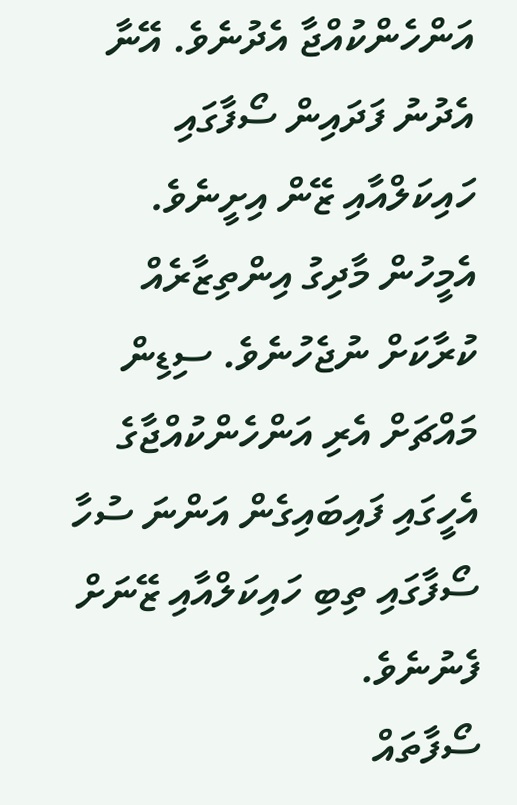އަންހެންކުއްޖާ އެދުނެވެ. އޭނާ އެދުނު ފަދައިން ސޯފާގައި ހައިކަލްއާއި ޒޭން އިށީނެވެ. އެމީހުން މާދިގު އިންތިޒާރެއް ކުރާކަށް ނުޖެހުނެވެ. ސިޑިން މައްޗަށް އެރި އަންހެންކުއްޖާގެ އެހީގައި ފައިބައިގެން އަންނަ ސުހާ ސޯފާގައި ތިބި ހައިކަލްއާއި ޒޭނަށް ފެނުނެވެ.
ސޯފާތައް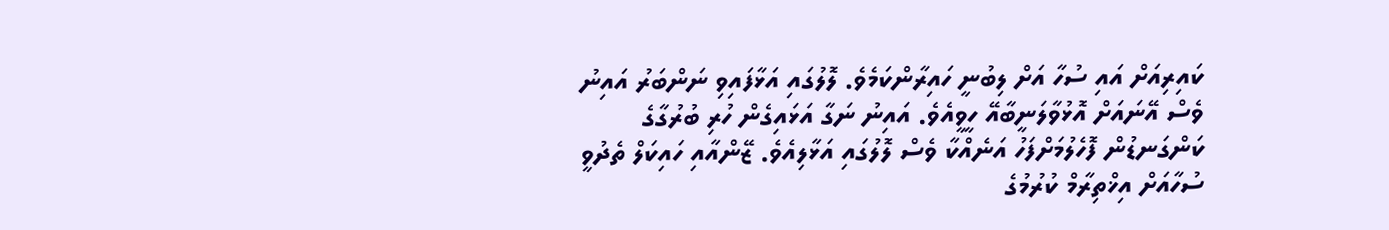ކައިރިއަށް އައި ސުހާ އަށް ލިބުނީ ހައިރާންކަމެވެ. ލޮލުގައި އަޅާފައިވި ނަންބަރު އައިނު ވެސް އޭނައަށް އޮޅުވާލަނީބާއޭ ހީވީއެވެ. އައިނު ނަގާ އަޅައިގެން ހުރި ބުރުގާގެ ކަންގަނޑުން ފޮހެލުމަށްފަހު އަނެއްކާ ވެސް ލޮލުގައި އަޅާލިއެވެ. ޒޭންއާއި ހައިކަލް ތެދުވީ ސުހާއަށް އިޚްތިރާމް ކުރުމުގެ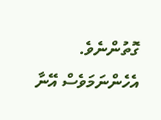ގޮތުންނެވެ. އެހެންނަމަވެސް އޭނާ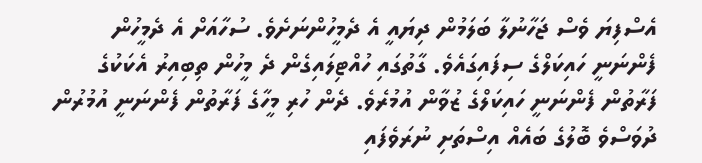އެސްފިޔަ ވެސް ޖަހާނުލާ ބަލަމުން ދިޔައީ އެ ދެމީހުންނަށެވެ. ސުހާއަށް އެ ދެމީހުން ފެންނަނީ ހައިކަލްގެ ސިފައިގައެވެ. ގާތުގައި ހުއްޓިލައިގެން ދެ މީހުން ތިބިއިރު އެކަކުގެ ފަރާތުން ފެންނަނީ ހައިކަލްގެ ޒުވާން އުމުރެވެ. ދެން ހުރި މީހާގެ ފަރާތުން ފެންނަނީ އުމުރުން ދުވަސްވެ ބޮލުގެ ބައެއް އިސްތަށި ނުރަވެފައި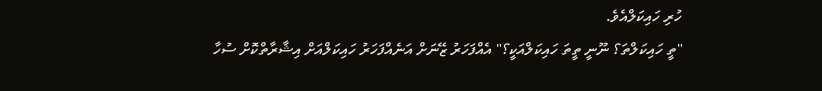ހުރި ހައިކަލްއެވެ.
"ތީ ހައިކަލްތަ؟ ނޫނީ ތީތަ ހައިކަލްއަކީ؟" އެއްފަހަރު ޒޭނަށް އަނެއްފަހަރު ހައިކަލްއަށް އިޝާރާތްކޮށް ސުހާ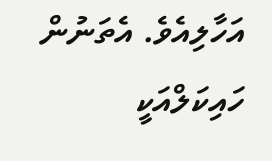އަހާލިއެވެ. އެތަނުން ހައިކަލްއަކީ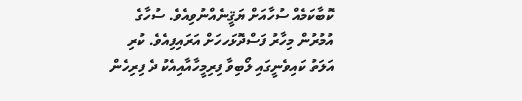ކޮބާކަމެއް ސުހާއަށް ޔަޤީނެއްނުވިއެވެ. ސުހާގެ އުމުރުން މިހާރު ފަސްދޮޅަހހަށް އަރައިފިއެވެ. ކުރި އަލަތު ކައިވެނީގައި ލޯބިވާ ފިރިމީހާއާއިއެކު ދެ ފިރިހެން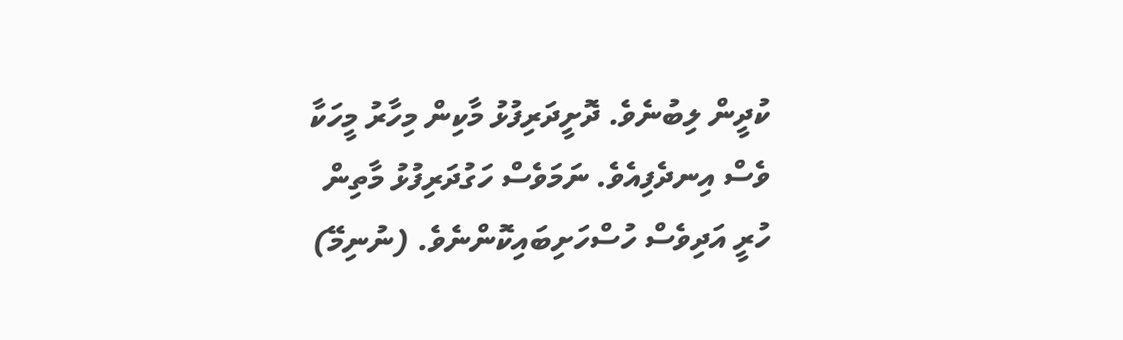ކުދީން ލިބުނެވެ. ދޮށީދަރިފުޅު މާކިން މިހާރު މީހަކާ ވެސް އިނދެފިއެވެ. ނަމަވެސް ހަގުދަރިފުޅު މާތިން ހުރީ އަދިވެސް ހުސްހަށިބައިކޮންނެވެ. (ނުނިމޭ)